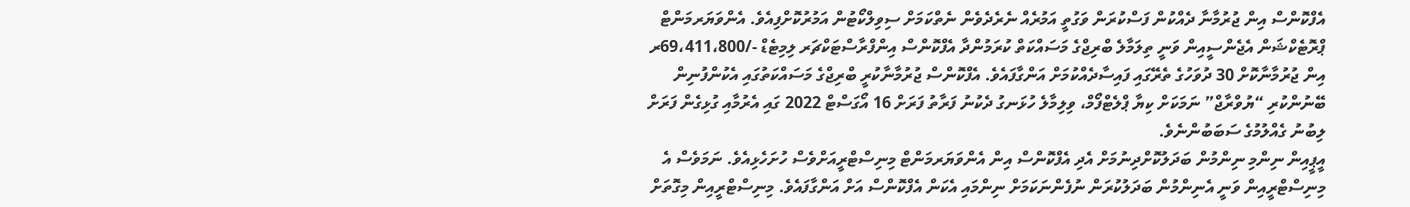އެފްކޮންސް އިން ޖުރުމާނާ ދެއްކުން ފަސްކުރަން ވަގުތީ އަމުރެއް ނެރެދެވެން ނެތްކަމަށް ސިވިލްކޯޓުން އަމުރުކޮށްފިއެވެ. އެންވަޔަރމަންޓް ޕްރޮޓެކްޝަން އެޖެންސީއިން ވަނީ ތިލަމާލެ ބްރިޖްގެ މަސައްކަތް ކުރަމުންދާ އެފްކޮންސް އިންފްރާސްޓަކްޗަރ ލިމިޓެޑް -/69،411،800ރ އިން ޖުރުމާނާކޮށް 30 ދުވަހުގެ ތެރޭގައި ފައިސާދެއްކުމަށް އަންގާފައެވެ. އެފްކޮންސް ޖުރުމާނާކުރީ ބްރިޖްގެ މަސައްކަތުގައި އެކުންފުނިން ބޭނުންކުރި “ޔުވްރާޖް” ނަމަކަށް ކިޔާ ޕްލެޓްފޯމް، ވިލިމާލެ ހުޅަނގު ދެކުނު ފަރާތު ފަރަށް 16 އޯގަސްޓް 2022 ގައި އެރުމާއި ގުޅިގެން ފަރަށް ލިބުނު ގެއްލުމުގެ ސަބަބުންނެވެ.
އީޕީއިން ނިންމި ނިންމުން ބަދަލުކޮށްދިނުމަށް އެދި އެފްކޮންސް އިން އެންވަޔަރމަންޓް މިނިސްޓްރީއަށްވެސް ހުށަހެޅިއެވެ. ނަމަވެސް އެ މިނިސްޓްރީއިން ވަނީ އެނިންމުން ބަދަލުކުރަން ނުފެންނަކަމަށް ނިންމައި އެކަން އެފްކޮންސް އަށް އަންގާފައެވެ. މިނިސްޓްރީއިން މިގޮތަށް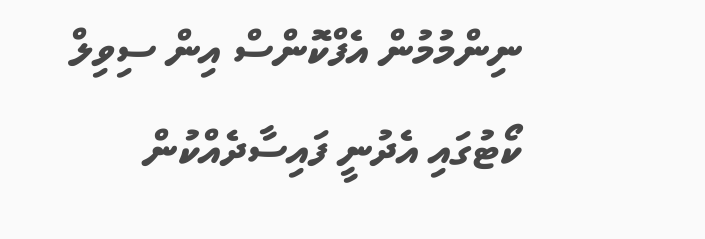ނިންމުމުން އެފްކޮންސް އިން ސިވިލް ކޯޓުގައި އެދުނީ ފައިސާދެއްކުން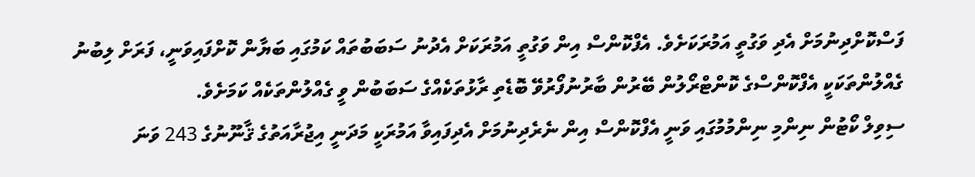ފަސްކޮށްދިނުމަށް އެދި ވަގުތީ އަމުރަކަށެވެ. އެފްކޮންސް އިން ވަގުތީ އަމުރަކަށް އެދުނު ސަބަބުތައް ކަމުގައި ބަޔާން ކޮށްފައިވަނީ، ފަރަށް ލިބުނު ގެއްލުންތަކަކީ އެފްކޮންސްގެ ކޮންޓްރޯލުން ބޭރުން ބާރުނުފޯރުވޭ ބޮޑެތި ރާޅުތަކެއްގެ ސަބަބުން ވީ ގެއްލުންތަކެއް ކަމަށެވެ.
ސިވިލް ކޯޓުން ނިންމި ނިންމުމުގައި ވަނީ އެފްކޮންސް އިން ނެރެދިނުމަށް އެދިފައިވާ އަމުރަކީ މަދަނީ އިޖުރާއަތުގެ ޤާނޫނުގެ 243 ވަނަ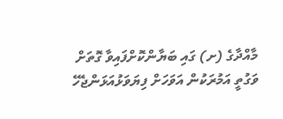މާއްދާގެ (ށ) ގައި ބަޔާންކޮށްފައިވާ ގޮތަށް ވަގުތީ އަމުރަކުން އަވަހަށް ފިޔަވަޅުއަޅަންޖެހޭ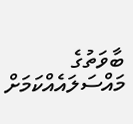ބާވަތުގެ މައްސަލައެއްކަމަށް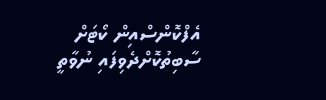އެފްކޮންސްއިން ކޯޓަށް ސާބިތުކޮށްދެވިފައި ނުވާތީ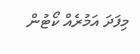މިފަދަ އަމުރެއް ކޯޓުން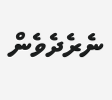ނެރެދެވެން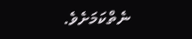ނެތްކަމަށެވެ.